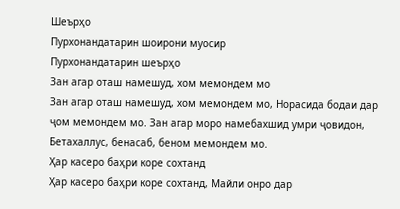Шеърҳо
Пурхонандатарин шоирони муосир
Пурхонандатарин шеърҳо
Зан агар оташ намешуд, хом мемондем мо
Зан агар оташ намешуд, хом мемондем мо, Норасида бодаи дар ҷом мемондем мо. Зан агар моро намебахшид умри ҷовидон, Бетахаллус, бенасаб, беном мемондем мо.
Ҳар касеро баҳри коре сохтанд
Ҳар касеро баҳри коре сохтанд, Майли онро дар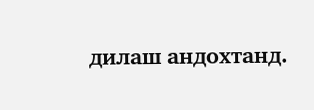дилаш андохтанд.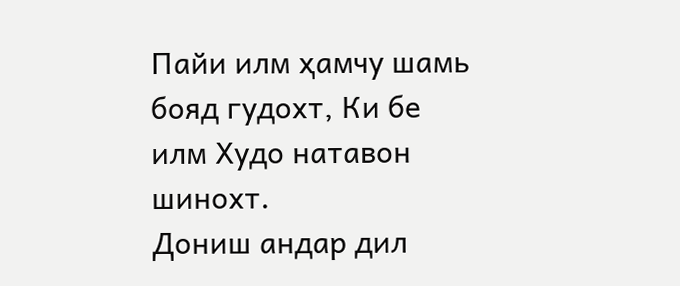Пайи илм ҳамчу шамь бояд гудохт, Ки бе илм Худо натавон шинохт.
Дониш андар дил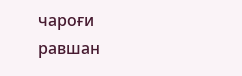чароғи равшан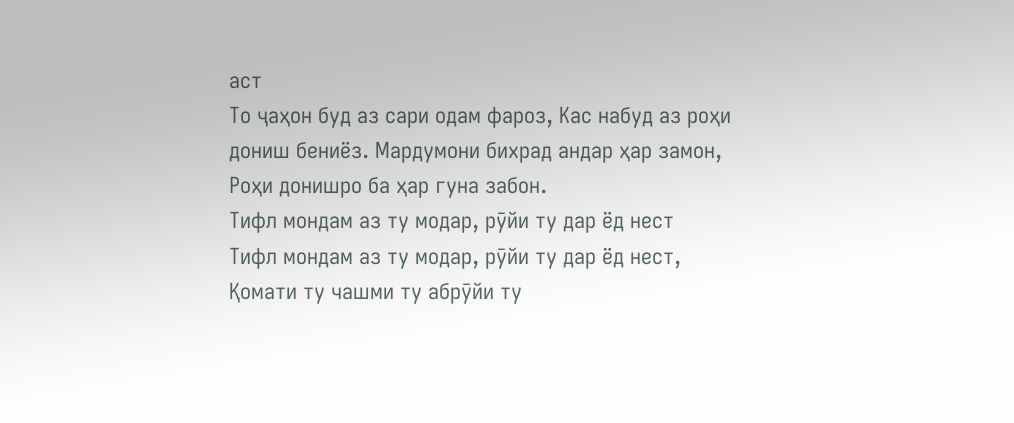аст
То ҷаҳон буд аз сари одам фароз, Кас набуд аз роҳи дониш бениёз. Мардумони бихрад андар ҳар замон, Роҳи донишро ба ҳар гуна забон.
Тифл мондам аз ту модар, рӯйи ту дар ёд нест
Тифл мондам аз ту модар, рӯйи ту дар ёд нест, Қомати ту чашми ту абрӯйи ту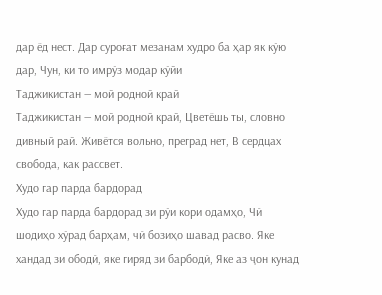дар ёд нест. Дар суроғат мезанам худро ба ҳар як кӯю дар, Чун, ки то имрӯз модар кӯйи
Таджикистан — мой родной край
Таджикистан — мой родной край, Цветёшь ты, словно дивный рай. Живётся вольно, преград нет, В сердцах свобода, как рассвет.
Худо гар парда бардорад
Худо гар парда бардорад зи рӯи кори одамҳо, Чӣ шодиҳо хӯрад барҳам, чӣ бозиҳо шавад расво. Яке хандад зи ободӣ, яке гиряд зи барбодӣ, Яке аз ҷон кунад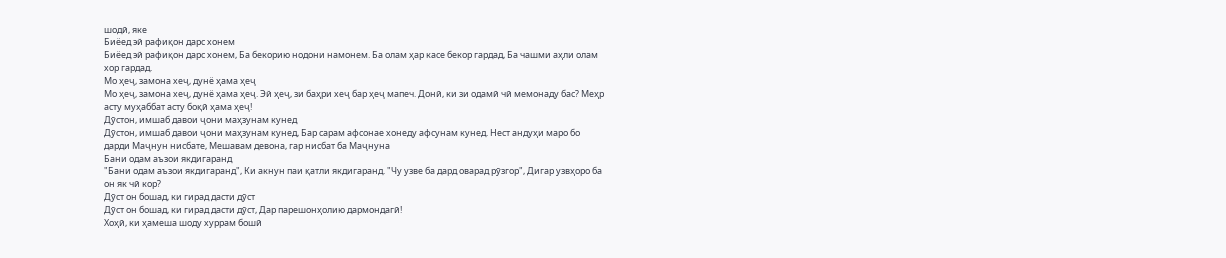шодӣ, яке
Биёед эй рафиқон дарс хонем
Биёед эй рафиқон дарс хонем, Ба бекорию нодони намонем. Ба олам ҳар касе бекор гардад, Ба чашми аҳли олам хор гардад.
Мо ҳеҷ, замона хеҷ, дунё ҳама ҳеҷ
Мо ҳеҷ, замона хеҷ, дунё ҳама ҳеҷ. Эй ҳеҷ, зи баҳри хеҷ бар ҳеҷ мапеч. Донӣ, ки зи одамӣ чӣ мемонаду бас? Меҳр асту муҳаббат асту боқӣ ҳама ҳеҷ!
Дӯстон, имшаб давои ҷони маҳзунам кунед
Дӯстон, имшаб давои ҷони маҳзунам кунед, Бар сарам афсонае хонеду афсунам кунед. Нест андуҳи маро бо дарди Маҷнун нисбате, Мешавам девона, гар нисбат ба Маҷнуна
Бани одам аъзои якдигаранд
"Бани одам аъзои якдигаранд", Ки акнун паи қатли якдигаранд. "Чу узве ба дард оварад рӯзгор", Дигар узвҳоро ба он як чӣ кор?
Дӯст он бошад, ки гирад дасти дӯст
Дӯст он бошад, ки гирад дасти дӯст, Дар парешонҳолию дармондагӣ!
Хоҳӣ, ки ҳамеша шоду хуррам бошӣ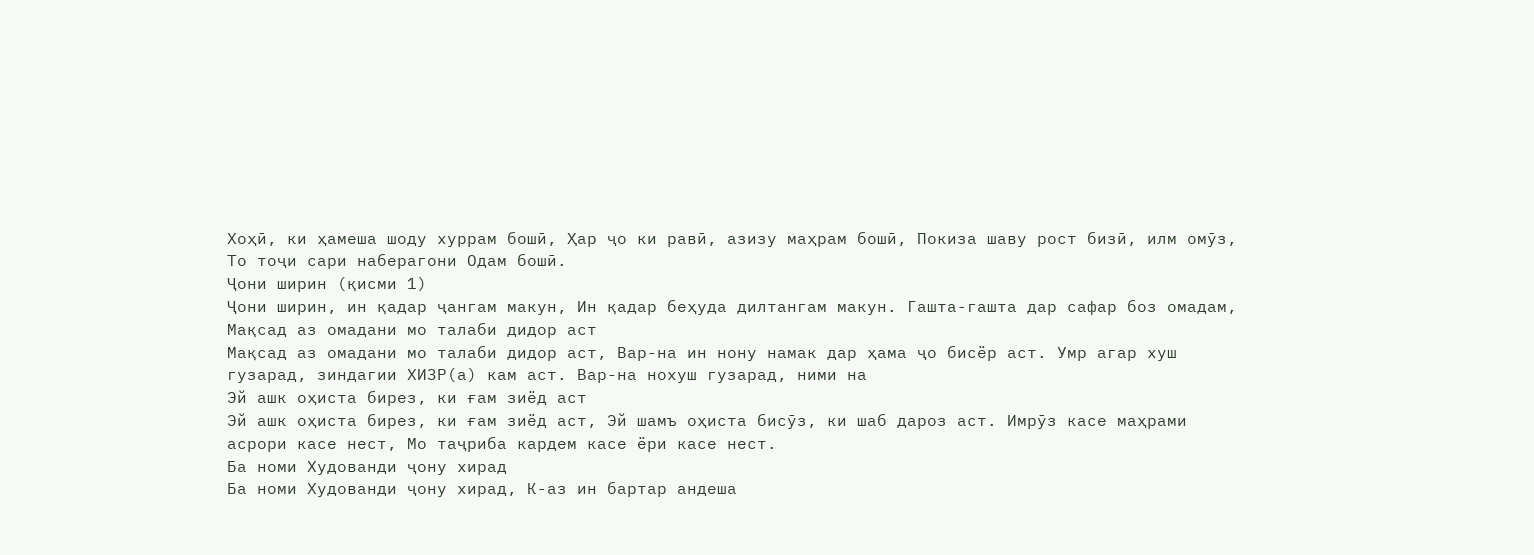Хоҳӣ, ки ҳамеша шоду хуррам бошӣ, Ҳар ҷо ки равӣ, азизу маҳрам бошӣ, Покиза шаву рост бизӣ, илм омӯз, То тоҷи сари наберагони Одам бошӣ.
Ҷони ширин (қисми 1)
Ҷони ширин, ин қадар ҷангам макун, Ин қадар беҳуда дилтангам макун. Гашта-гашта дар сафар боз омадам,
Мақсад аз омадани мо талаби дидор аст
Мақсад аз омадани мо талаби дидор аст, Вар-на ин нону намак дар ҳама ҷо бисёр аст. Умр агар хуш гузарад, зиндагии ХИЗР(а) кам аст. Вар-на нохуш гузарад, ними на
Эй ашк оҳиста бирез, ки ғам зиёд аст
Эй ашк оҳиста бирез, ки ғам зиёд аст, Эй шамъ оҳиста бисӯз, ки шаб дароз аст. Имрӯз касе маҳрами асрори касе нест, Мо таҷриба кардем касе ёри касе нест.
Ба номи Худованди ҷону хирад
Ба номи Худованди ҷону хирад, К-аз ин бартар андеша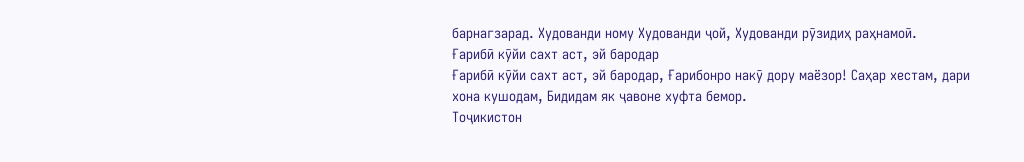барнагзарад. Худованди ному Худованди ҷой, Худованди рӯзидиҳ раҳнамоӣ.
Ғарибӣ кӯйи сахт аст, эй бародар
Ғарибӣ кӯйи сахт аст, эй бародар, Ғарибонро накӯ дору маёзор! Саҳар хестам, дари хона кушодам, Бидидам як ҷавоне хуфта бемор.
Тоҷикистон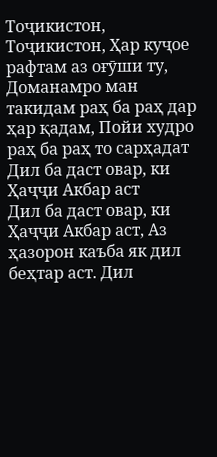Тоҷикистон, Тоҷикистон, Ҳар куҷое рафтам аз оғӯши ту, Доманамро ман такидам раҳ ба раҳ дар ҳар қадам, Пойи худро раҳ ба раҳ то сарҳадат
Дил ба даст овар, ки Ҳаҷҷи Акбар аст
Дил ба даст овар, ки Ҳаҷҷи Акбар аст, Аз ҳазорон каъба як дил беҳтар аст. Дил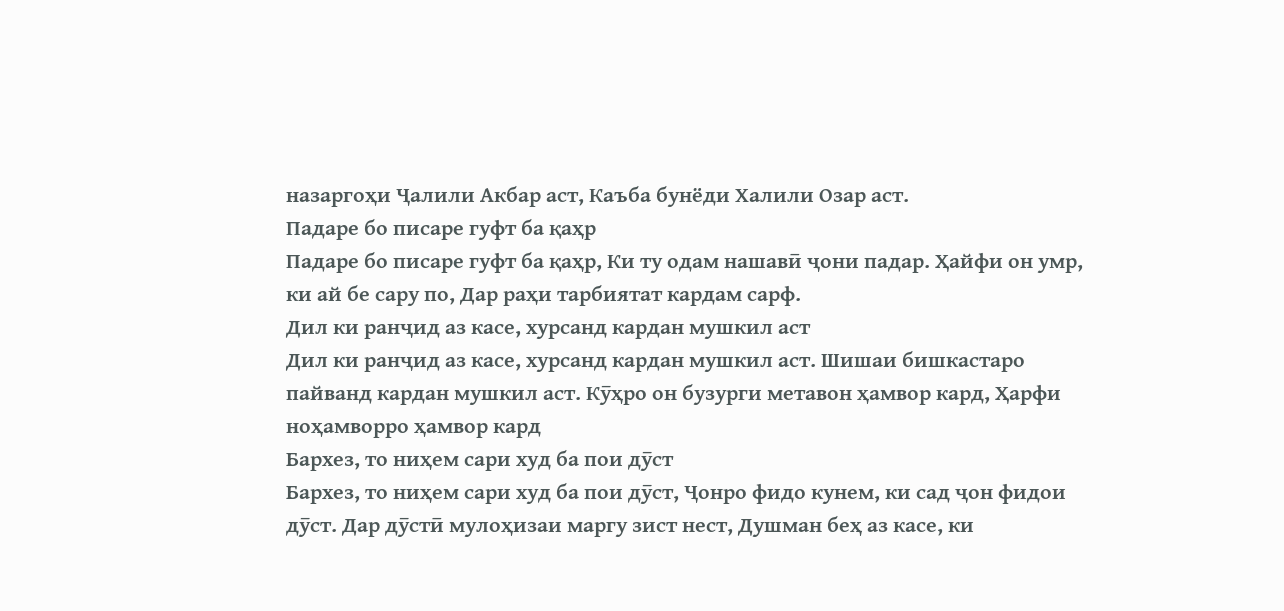назаргоҳи Ҷалили Акбар аст, Каъба бунёди Халили Озар аст.
Падаре бо писаре гуфт ба қаҳр
Падаре бо писаре гуфт ба қаҳр, Ки ту одам нашавӣ ҷони падар. Ҳайфи он умр, ки ай бе сару по, Дар раҳи тарбиятат кардам сарф.
Дил ки ранҷид аз касе, хурсанд кардан мушкил аст
Дил ки ранҷид аз касе, хурсанд кардан мушкил аст. Шишаи бишкастаро пайванд кардан мушкил аст. Кӯҳро он бузурги метавон ҳамвор кард, Ҳарфи ноҳамворро ҳамвор кард
Бархез, то ниҳем сари худ ба пои дӯст
Бархез, то ниҳем сари худ ба пои дӯст, Ҷонро фидо кунем, ки сад ҷон фидои дӯст. Дар дӯстӣ мулоҳизаи маргу зист нест, Душман беҳ аз касе, ки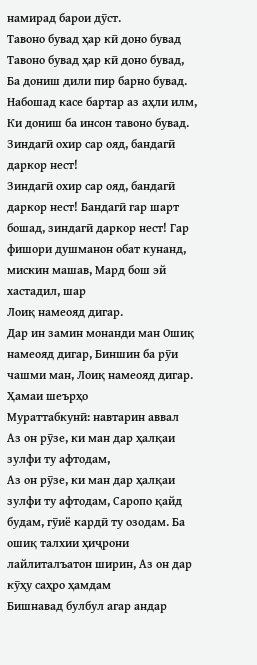намирад барои дӯст.
Тавоно бувад ҳар кӣ доно бувад
Тавоно бувад ҳар кӣ доно бувад, Ба дониш дили пир барно бувад. Набошад касе бартар аз аҳли илм, Ки дониш ба инсон тавоно бувад.
Зиндагӣ охир сар ояд, бандагӣ даркор нест!
Зиндагӣ охир сар ояд, бандагӣ даркор нест! Бандагӣ гар шарт бошад, зиндагӣ даркор нест! Гар фишори душманон обат кунанд, мискин машав, Мард бош эй хастадил, шар
Лоиқ намеояд дигар.
Дар ин замин монанди ман Ошиқ намеояд дигар, Биншин ба рӯи чашми ман, Лоиқ намеояд дигар.
Ҳамаи шеърҳо
Мураттабкунӣ: навтарин аввал
Аз он рӯзе, ки ман дар ҳалқаи зулфи ту афтодам,
Аз он рӯзе, ки ман дар ҳалқаи зулфи ту афтодам, Саропо қайд будам, гӯиё кардӣ ту озодам. Ба ошиқ талхии ҳиҷрони лайлиталъатон ширин, Аз он дар кӯҳу саҳро ҳамдам
Бишнавад булбул агар андар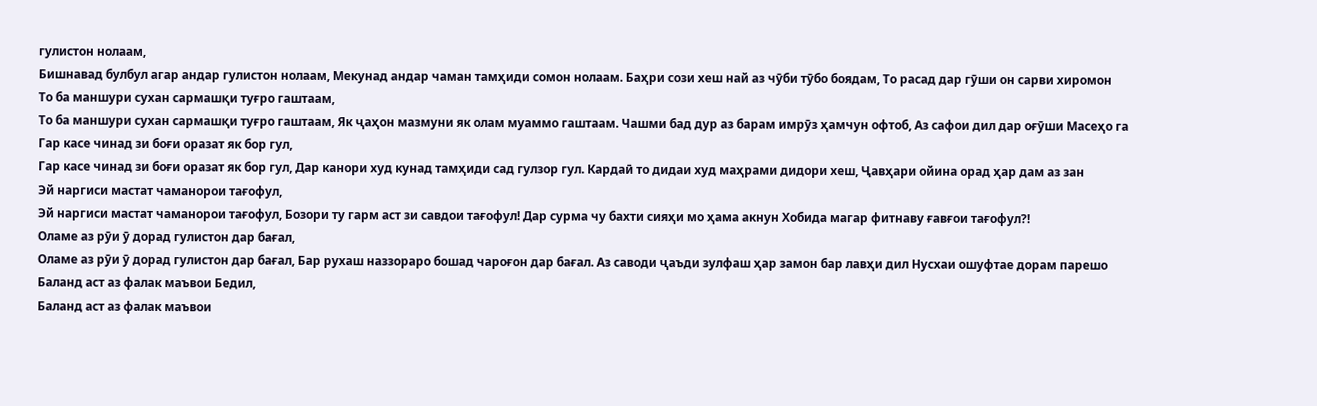гулистон нолаам,
Бишнавад булбул агар андар гулистон нолаам, Мекунад андар чаман тамҳиди сомон нолаам. Баҳри сози хеш най аз чӯби тӯбо боядам, То расад дар гӯши он сарви хиромон
То ба маншури сухан сармашқи туғро гаштаам,
То ба маншури сухан сармашқи туғро гаштаам, Як ҷаҳон мазмуни як олам муаммо гаштаам. Чашми бад дур аз барам имрӯз ҳамчун офтоб, Аз сафои дил дар оғӯши Масеҳо га
Гар касе чинад зи боғи оразат як бор гул,
Гар касе чинад зи боғи оразат як бор гул, Дар канори худ кунад тамҳиди сад гулзор гул. Кардаӣ то дидаи худ маҳрами дидори хеш, Ҷавҳари ойина орад ҳар дам аз зан
Эй наргиси мастат чаманорои тағофул,
Эй наргиси мастат чаманорои тағофул, Бозори ту гарм аст зи савдои тағофул! Дар сурма чу бахти сияҳи мо ҳама акнун Хобида магар фитнаву ғавғои тағофул?!
Оламе аз рӯи ӯ дорад гулистон дар бағал,
Оламе аз рӯи ӯ дорад гулистон дар бағал, Бар рухаш наззораро бошад чароғон дар бағал. Аз саводи ҷаъди зулфаш ҳар замон бар лавҳи дил Нусхаи ошуфтае дорам парешо
Баланд аст аз фалак маъвои Бедил,
Баланд аст аз фалак маъвои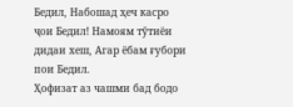Бедил, Набошад ҳеч касро ҷои Бедил! Намоям тӯтиёи дидаи хеш, Агар ёбам ғубори пои Бедил.
Ҳофизат аз чашми бад бодо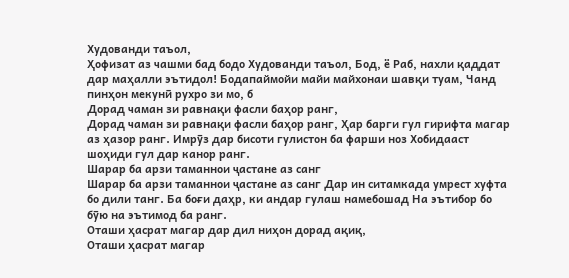Худованди таъол,
Ҳофизат аз чашми бад бодо Худованди таъол, Бод, ё Раб, нахли қаддат дар маҳалли эътидол! Бодапаймойи майи майхонаи шавқи туам, Чанд пинҳон мекунӣ рухро зи мо, б
Дорад чаман зи равнақи фасли баҳор ранг,
Дорад чаман зи равнақи фасли баҳор ранг, Ҳар барги гул гирифта магар аз ҳазор ранг. Имрӯз дар бисоти гулистон ба фарши ноз Хобидааст шоҳиди гул дар канор ранг.
Шарар ба арзи таманнои ҷастане аз санг
Шарар ба арзи таманнои ҷастане аз санг Дар ин ситамкада умрест хуфта бо дили танг. Ба боғи даҳр, ки андар гулаш намебошад На эътибор бо бӯю на эътимод ба ранг.
Оташи ҳасрат магар дар дил ниҳон дорад ақиқ,
Оташи ҳасрат магар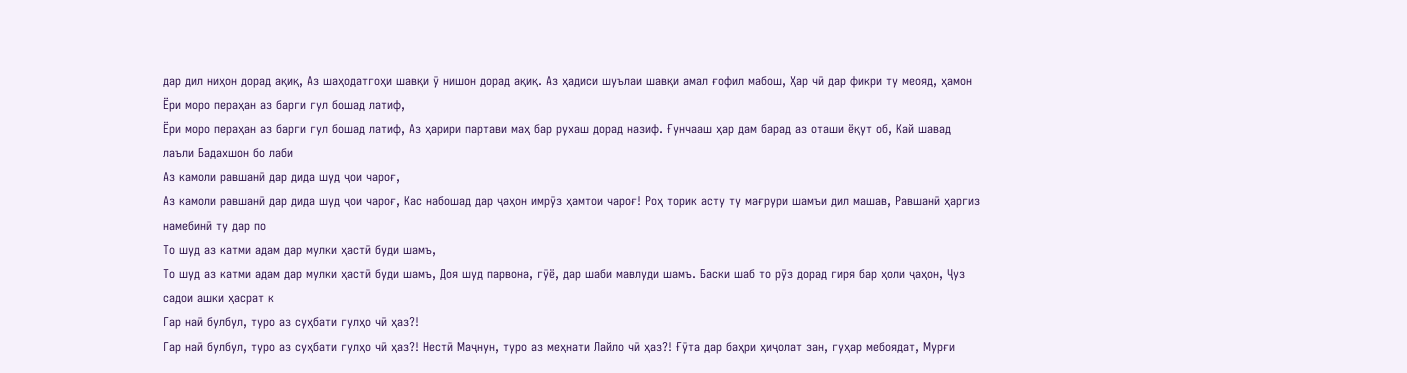дар дил ниҳон дорад ақиқ, Аз шаҳодатгоҳи шавқи ӯ нишон дорад ақиқ. Аз ҳадиси шуълаи шавқи амал ғофил мабош, Ҳар чӣ дар фикри ту меояд, ҳамон
Ёри моро пераҳан аз барги гул бошад латиф,
Ёри моро пераҳан аз барги гул бошад латиф, Аз ҳарири партави маҳ бар рухаш дорад назиф. Ғунчааш ҳар дам барад аз оташи ёқут об, Кай шавад лаъли Бадахшон бо лаби
Аз камоли равшанӣ дар дида шуд ҷои чароғ,
Аз камоли равшанӣ дар дида шуд ҷои чароғ, Кас набошад дар ҷаҳон имрӯз ҳамтои чароғ! Роҳ торик асту ту мағрури шамъи дил машав, Равшанӣ ҳаргиз намебинӣ ту дар по
То шуд аз катми адам дар мулки ҳастӣ буди шамъ,
То шуд аз катми адам дар мулки ҳастӣ буди шамъ, Доя шуд парвона, гӯё, дар шаби мавлуди шамъ. Баски шаб то рӯз дорад гиря бар ҳоли ҷаҳон, Ҷуз садои ашки ҳасрат к
Гар наӣ булбул, туро аз суҳбати гулҳо чӣ ҳаз?!
Гар наӣ булбул, туро аз суҳбати гулҳо чӣ ҳаз?! Нестӣ Маҷнун, туро аз меҳнати Лайло чӣ ҳаз?! Ғӯта дар баҳри ҳиҷолат зан, гуҳар мебоядат, Мурғи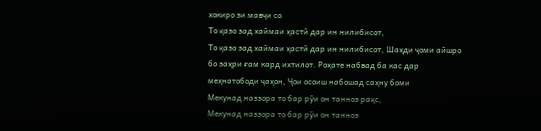хокиро зи мавҷи со
То қазо зад хаймаи ҳастӣ дар ин нилибисот,
То қазо зад хаймаи ҳастӣ дар ин нилибисот, Шаҳди ҷоми айшро бо заҳри ғам кард ихтилот. Роҳате набвад ба кас дар меҳнатободи ҷаҳон, Ҷои осоиш набошад саҳну боми
Мекунад наззора то бар рӯи он танноз рақс,
Мекунад наззора то бар рӯи он танноз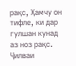рақс, Ҳамчу он тифле, ки дар гулшан кунад аз ноз рақс. Ҷилваи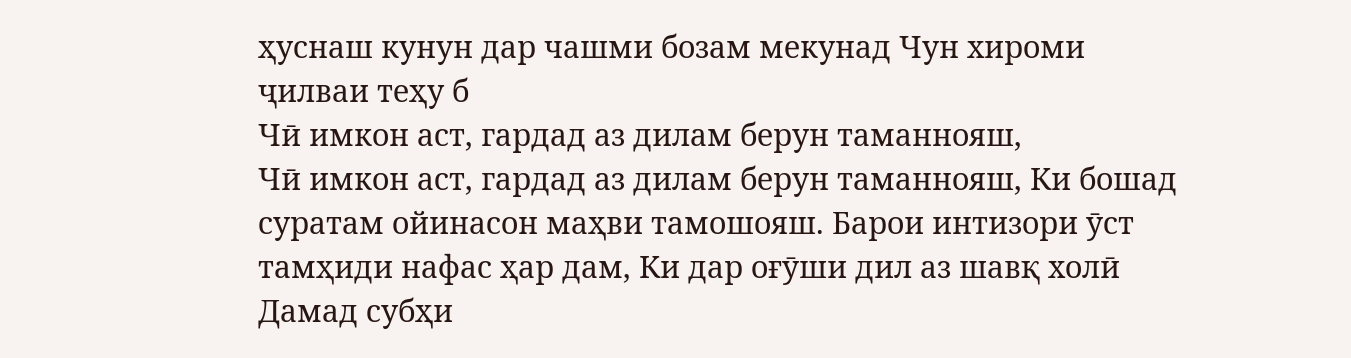ҳуснаш кунун дар чашми бозам мекунад Чун хироми ҷилваи теҳу б
Чӣ имкон аст, гардад аз дилам берун таманнояш,
Чӣ имкон аст, гардад аз дилам берун таманнояш, Ки бошад суратам ойинасон маҳви тамошояш. Барои интизори ӯст тамҳиди нафас ҳар дам, Ки дар оғӯши дил аз шавқ холӣ
Дамад субҳи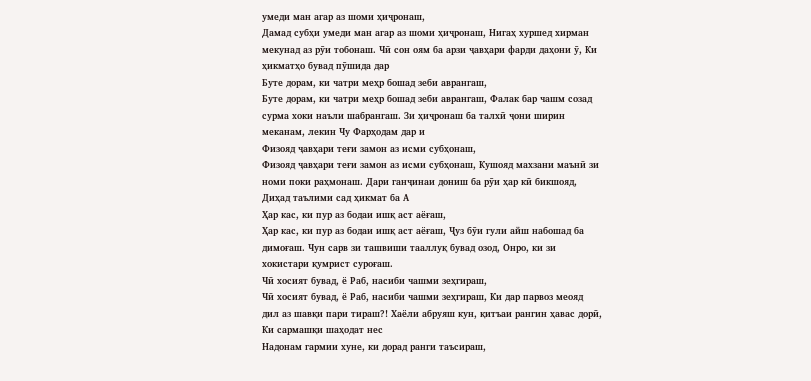умеди ман агар аз шоми ҳиҷронаш,
Дамад субҳи умеди ман агар аз шоми ҳиҷронаш, Нигаҳ хуршед хирман мекунад аз рӯи тобонаш. Чӣ сон оям ба арзи ҷавҳари фарди даҳони ӯ, Ки ҳикматҳо бувад пӯшида дар
Буте дорам, ки чатри меҳр бошад зеби аврангаш,
Буте дорам, ки чатри меҳр бошад зеби аврангаш, Фалак бар чашм созад сурма хоки наъли шабрангаш. Зи ҳиҷронаш ба талхӣ ҷони ширин меканам, лекин Чу Фарҳодам дар и
Физояд ҷавҳари теғи замон аз исми субҳонаш,
Физояд ҷавҳари теғи замон аз исми субҳонаш, Кушояд махзани маънӣ зи номи поки раҳмонаш. Дари ганҷинаи дониш ба рӯи ҳар кӣ бикшояд, Диҳад таълими сад ҳикмат ба А
Ҳар кас, ки пур аз бодаи ишқ аст аёғаш,
Ҳар кас, ки пур аз бодаи ишқ аст аёғаш, Ҷуз бӯи гули айш набошад ба димоғаш. Чун сарв зи ташвиши тааллуқ бувад озод, Онро, ки зи хокистари қумрист суроғаш.
Чӣ хосият бувад, ё Раб, насиби чашми зеҳгираш,
Чӣ хосият бувад, ё Раб, насиби чашми зеҳгираш, Ки дар парвоз меояд дил аз шавқи пари тираш?! Хаёли абруяш кун, қитъаи рангин ҳавас дорӣ, Ки сармашқи шаҳодат нес
Надонам гармии хуне, ки дорад ранги таъсираш,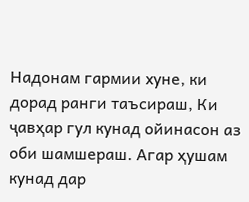Надонам гармии хуне, ки дорад ранги таъсираш, Ки ҷавҳар гул кунад ойинасон аз оби шамшераш. Агар ҳушам кунад дар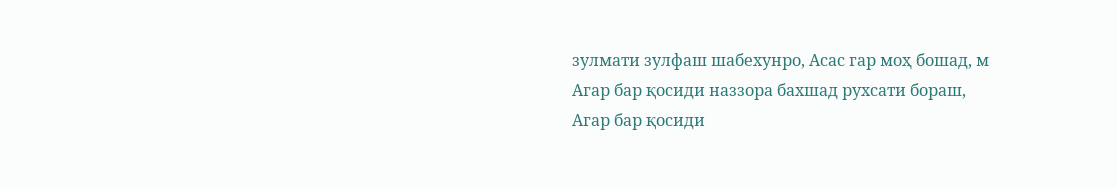зулмати зулфаш шабехунро, Асас гар моҳ бошад, м
Агар бар қосиди наззора бахшад рухсати бораш,
Агар бар қосиди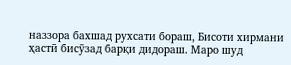наззора бахшад рухсати бораш, Бисоти хирмани ҳастӣ бисӯзад барқи дидораш. Маро шуд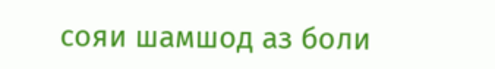сояи шамшод аз боли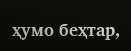ҳумо беҳтар,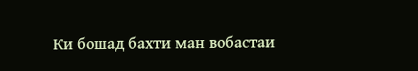Ки бошад бахти ман вобастаи